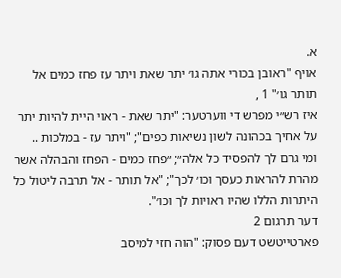א.
אויף "ראובן בכורי אתה גו׳ יתר שאת ויתר עז פחז כמים אל תותר גו׳" 1 ,
איז רש״י מפרש די ווערטער: "יתר שאת - ראוי היית להיות יתר על אחיך בכהונה לשון נשיאות כפים"; "ויתר עז - במלכות ..
ומי גרם לך להפסיד כל אלה״; ״פחז כמים - הפחז והבהלה אשר מהרת להראות כעסך וכו׳ לכך"; "אל תותר - אל תרבה ליטול כל היתרות הללו שהיו ראויות לך וכו׳".
דער תרגום 2
פארטייטשט דעם פסוק: "הוה חזי למיסב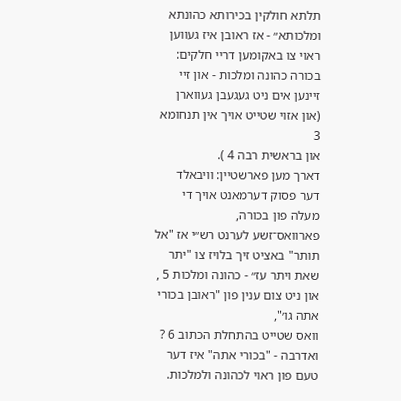תלתא חולקין בכירותא כהונתא ומלכותא״ - אז ראובן איז געווען ראוי צו באקומען דריי חלקים: בכורה כהונה ומלכות - און זיי זיינען אים ניט געגעבן געווארן
(און אזוי שטייט אויך אין תנחומא 3
און בראשית רבה 4 ).
דארך מען פארשטיין: וויבאלד דער פסוק דערמאנט אויך די מעלה פון בכורה,
פארוואס־זשע לערנט רש״י אז "אל תותר" באציט זיך בלויז צו "יתר שאת ויתר עז״ - כהונה ומלכות 5 ,
און ניט צום ענין פון "ראובן בכורי אתה גו׳",
וואס שטייט בהתחלת הכתוב 6 ?
ואדרבה - "בכורי אתה" איז דער טעם פון ראוי לכהונה ולמלכות.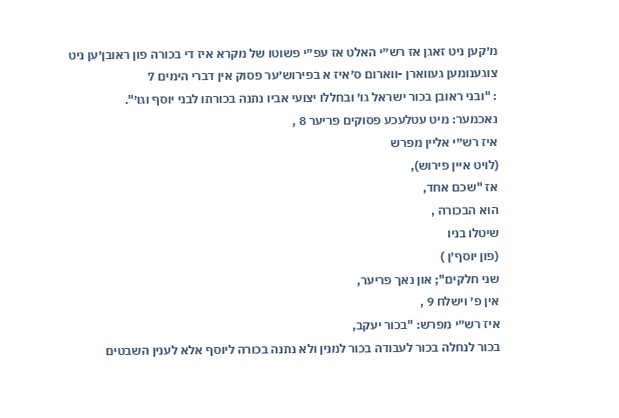מ׳קען ניט זאגן אז רש״י האלט אז עפ״י פשוטו של מקרא איז די בכורה פון ראובן׳ען ניט צוגענומען געווארן -ווארום ס׳איז א בפירוש׳ער פסוק אין דברי הימים 7
: "ובני ראובן בכור ישראל גו׳ ובחללו יצועי אביו נתנה בכורתו לבני יוסף וגו׳".
נאכמער: מיט עטלעכע פסוקים פריער 8 ,
איז רש״י אליין מפרש
(לויט איין פירוש),
אז "שכם אחד,
הוא הבכורה ,
שיטלו בניו
(פון יוסף׳ן )
שני חלקים"; און נאך פריער,
אין פ׳ וישלח 9 ,
איז רש״י מפרש: "בכור יעקב,
בכור לנחלה בכור לעבודה בכור למנין ולא נתנה בכורה ליוסף אלא לענין השבטים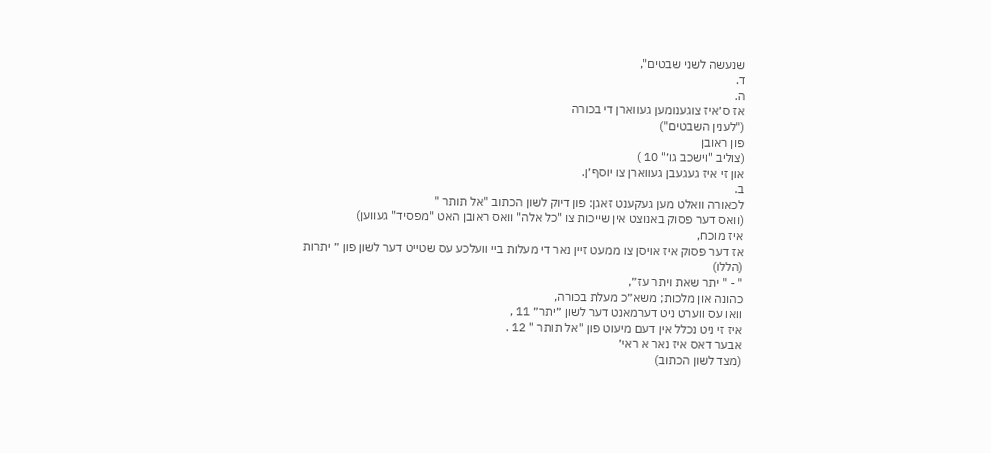שנעשה לשני שבטים",
ד.
ה.
אז ס׳איז צוגענומען געווארן די בכורה
("לענין השבטים")
פון ראובן
(צוליב "וישכב גו׳" 10 )
און זי איז געגעבן געווארן צו יוסף׳ן.
ב.
לכאורה וואלט מען געקענט זאגן: פון דיוק לשון הכתוב "אל תותר "
(וואס דער פסוק באנוצט אין שייכות צו "כל אלה" וואס ראובן האט "מפסיד" געווען)
איז מוכח,
אז דער פסוק איז אויסן צו ממעט זיין נאר די מעלות ביי וועלכע עס שטייט דער לשון פון ״ יתרות
(הללו)
" - " יתר שאת ויתר עז״,
כהונה און מלכות; משא״כ מעלת בכורה,
וואו עס ווערט ניט דערמאנט דער לשון ״יתר״ 11 ,
איז זי ניט נכלל אין דעם מיעוט פון "אל תותר " 12 .
אבער דאס איז נאר א ראי׳
(מצד לשון הכתוב)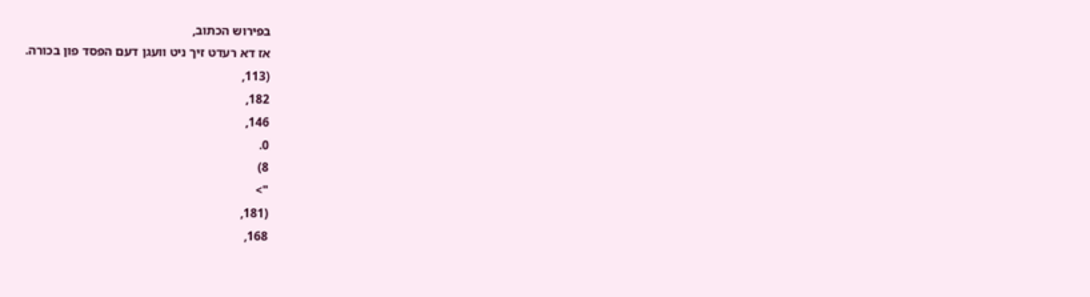בפירוש הכתוב,
אז דא רעדט זיך ניט וועגן דעם הפסד פון בכורה.
(113,
182,
146,
0.
8)
">
(181,
168,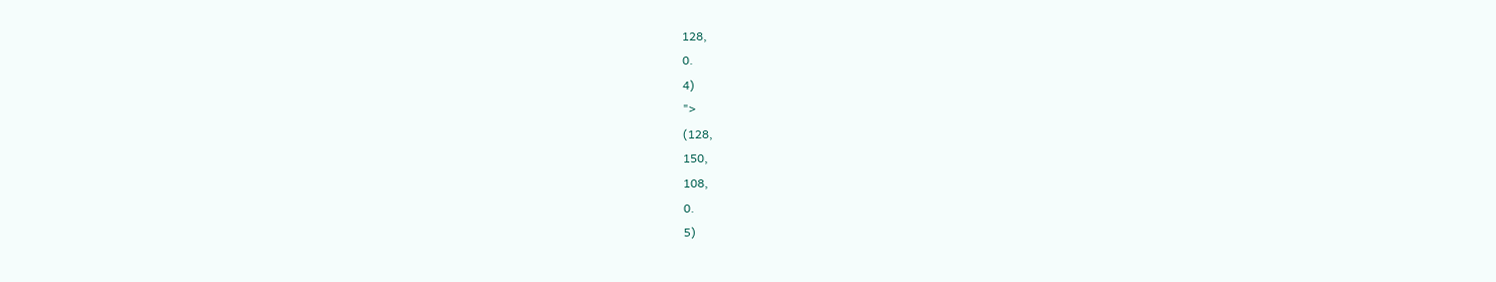128,
0.
4)
">
(128,
150,
108,
0.
5)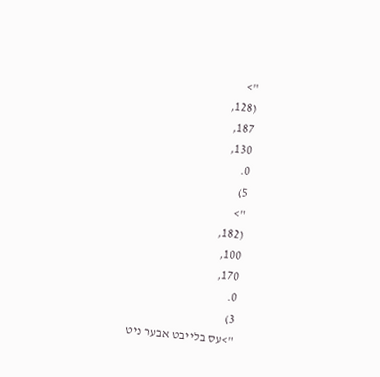">
(128,
187,
130,
0.
5)
">
(182,
100,
170,
0.
3)
">עס בלייבט אבער ניט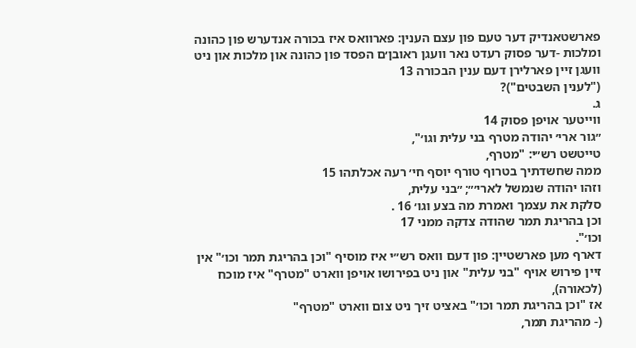פארשטאנדיק דער טעם פון עצם הענין: פארוואס איז בכורה אנדערש פון כהונה ומלכות -דער פסוק רעדט נאר וועגן ראובן׳ם הפסד פון כהונה און מלכות און ניט וועגן זיין פארלירן דעם ענין הבכורה 13
("לענין השבטים")?
ג.
ווייטער אויפן פסוק 14
״גור ארי׳ יהודה מטרף בני עלית וגו׳",
טייטשט רש״י: "מטרף,
ממה שחשדתיך בטרוף טורף יוסף חי׳ רעה אכלתהו 15
וזהו יהודה שנמשל לארי׳״; ״בני עלית,
סלקת את עצמך ואמרת מה בצע וגו׳ 16 .
וכן בהריגת תמר שהודה צדקה ממני 17
וכו׳".
דארף מען פארשטיין: פון דעם וואס רש״י איז מוסיף "וכן בהריגת תמר וכו׳" אין זיין פירוש אויף "בני עלית" און ניט בפירושו אויפן ווארט "מטרף" איז מוכח
(לכאורה),
אז "וכן בהריגת תמר וכו׳" באציט זיך ניט צום ווארט "מטרף"
(- מהריגת תמר,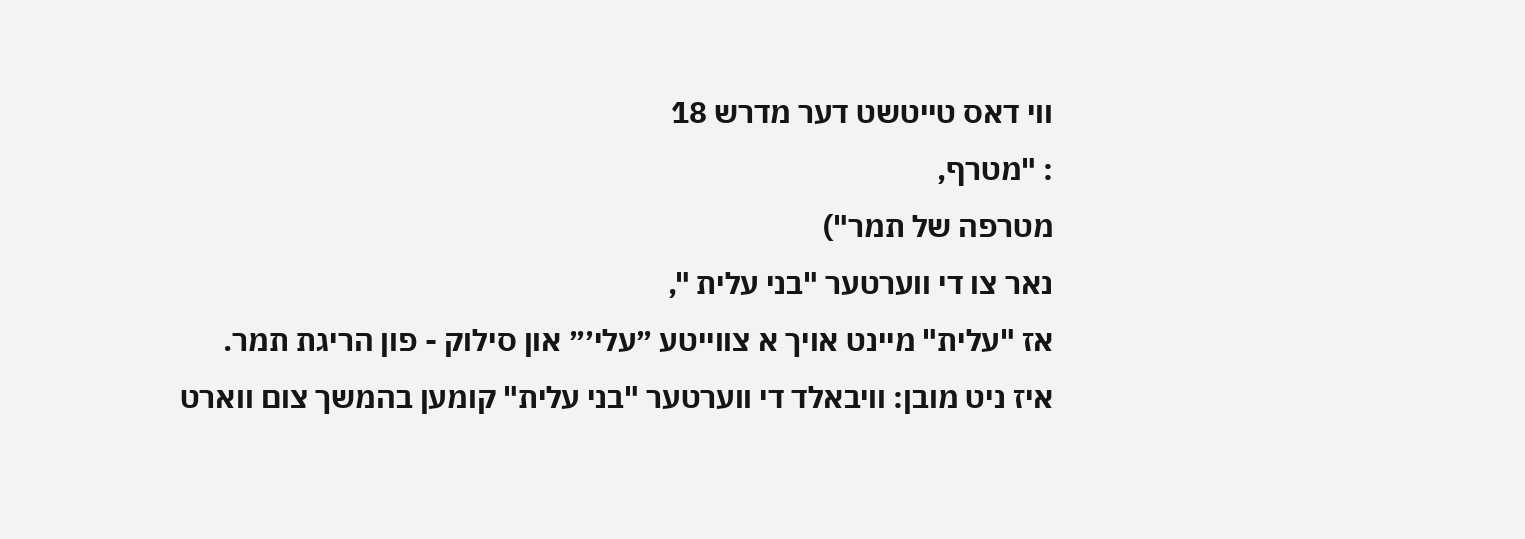ווי דאס טייטשט דער מדרש 18
: "מטרף,
מטרפה של תמר")
נאר צו די ווערטער "בני עלית ",
אז "עלית" מיינט אויך א צווייטע ״עלי׳״ און סילוק - פון הריגת תמר.
איז ניט מובן: וויבאלד די ווערטער "בני עלית" קומען בהמשך צום ווארט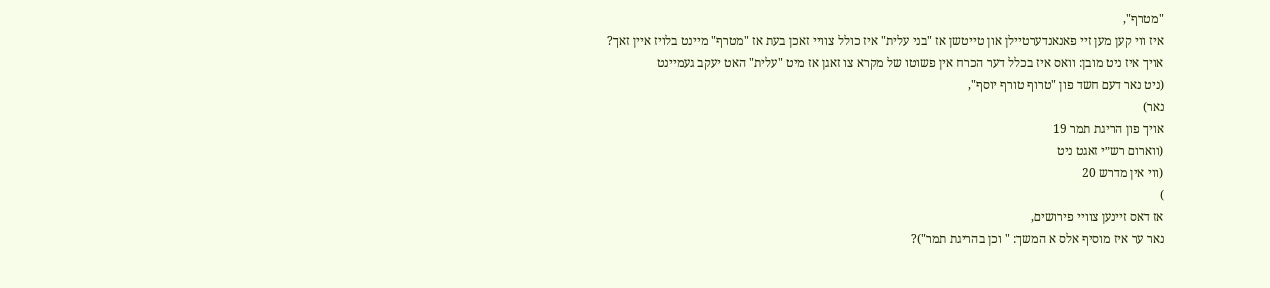"מטרף",
איז ווי קען מען זיי פאנאנדערטיילן און טייטשן אז "בני עלית" איז כולל צוויי זאכן בעת אז "מטרף" מיינט בלויז איין זאך?
אויך איז ניט מובן: וואס איז בכלל דער הכרח אין פשוטו של מקרא צו זאגן אז מיט "עלית" האט יעקב געמיינט
(ניט נאר דעם חשד פון "טרוף טורף יוסף",
נאר)
אויך פון הריגת תמר 19
(ווארום רש״י זאגט ניט
(ווי אין מדרש 20
)
אז דאס זיינען צוויי פירושים,
נאר ער איז מוסיף אלס א המשך: " וכן בהריגת תמר")?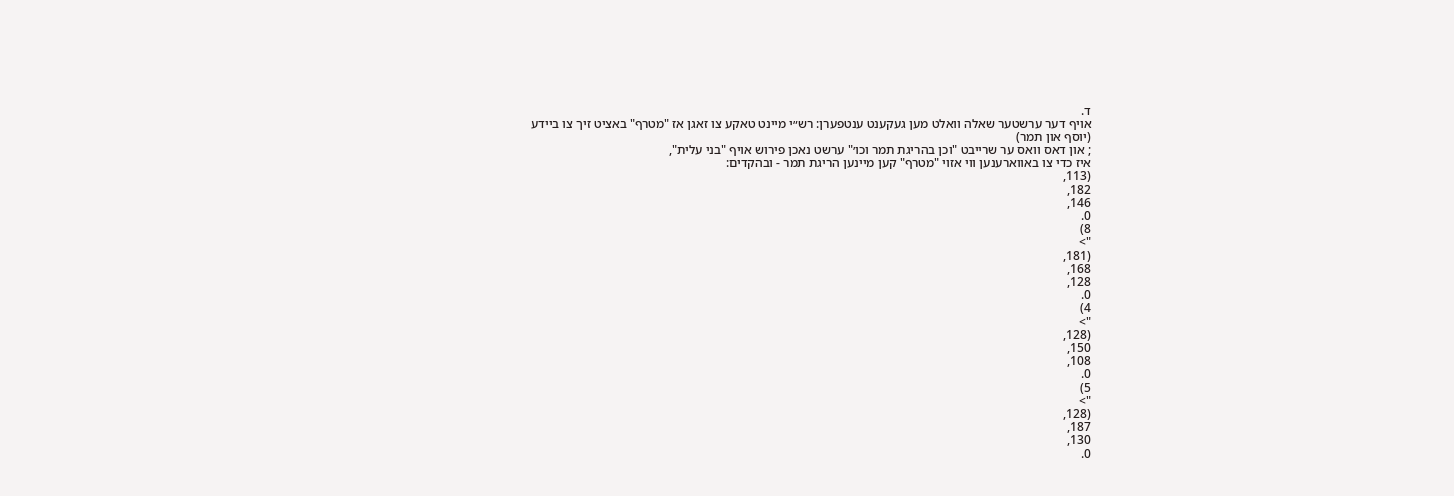ד.
אויף דער ערשטער שאלה וואלט מען געקענט ענטפערן: רש״י מיינט טאקע צו זאגן אז "מטרף" באציט זיך צו ביידע
(יוסף און תמר)
; און דאס וואס ער שרייבט "וכן בהריגת תמר וכו׳" ערשט נאכן פירוש אויף "בני עלית",
איז כדי צו באווארענען ווי אזוי "מטרף" קען מיינען הריגת תמר - ובהקדים:
(113,
182,
146,
0.
8)
">
(181,
168,
128,
0.
4)
">
(128,
150,
108,
0.
5)
">
(128,
187,
130,
0.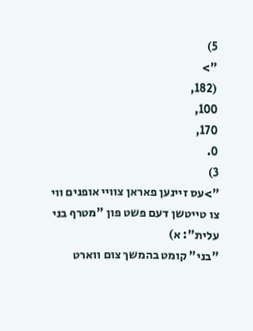5)
">
(182,
100,
170,
0.
3)
">עס זיינען פאראן צוויי אופנים ווי צו טייטשן דעם פשט פון "מטרף בני עלית": א)
"בני" קומט בהמשך צום ווארט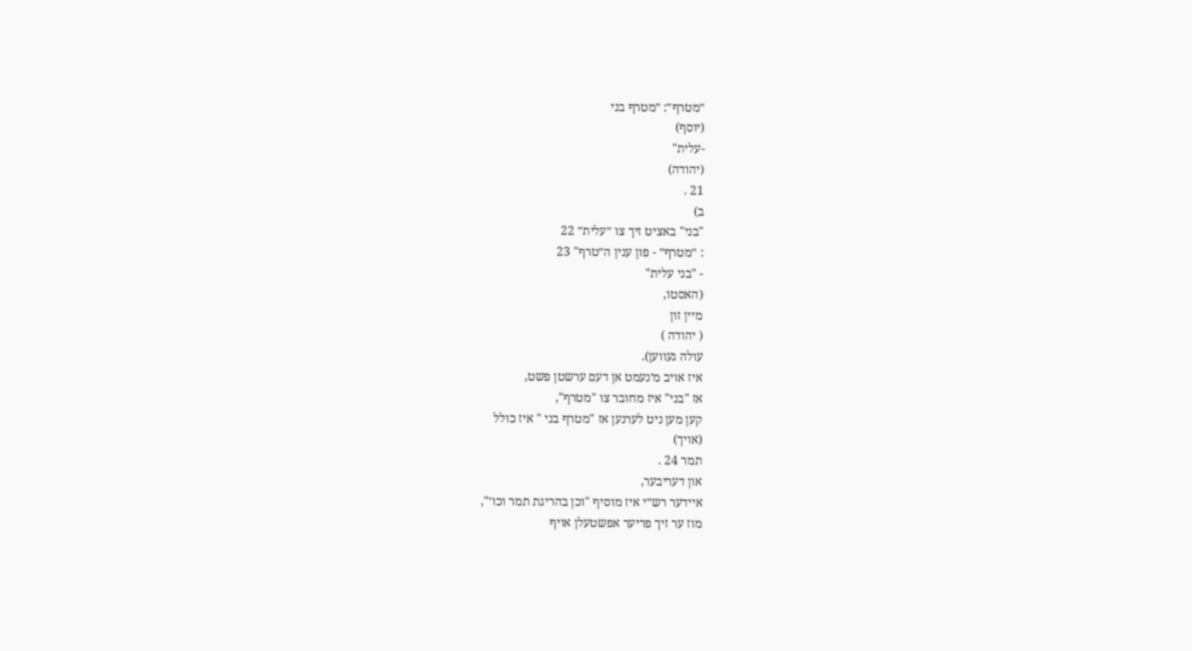״מטרף״: ״מטרף בני
(יוסף)
-עלית"
(יהודה)
21 .
ב)
"בני" באציט זיך צו ״עלית״ 22
: ״מטרף״ - פון ענין ה״טרף" 23
- "בני עלית"
(האסטו,
מיין זון
( יהודה )
עולה געווען).
איז אויב מ׳נעמט אן דעם ערשטן פשט,
אז "בני" איז מחובר צו "מטרף",
קען מען ניט לערנען אז "מטרף בני " איז כולל
(אויך)
תמר 24 .
און דעריבער,
איידער רש״י איז מוסיף "וכן בהריגת תמר וכו׳",
מוז ער זיך פריער אפשטעלן אויף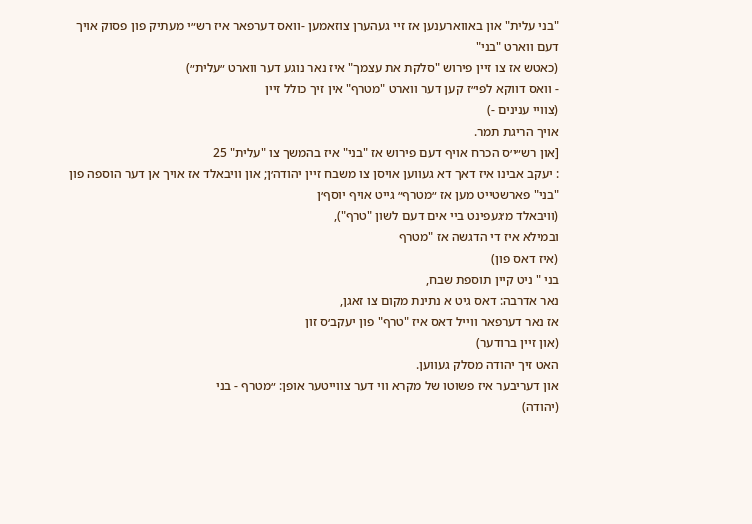"בני עלית" און באווארענען אז זיי געהערן צוזאמען -וואס דערפאר איז רש״י מעתיק פון פסוק אויך דעם ווארט "בני"
(כאטש אז צו זיין פירוש "סלקת את עצמך" איז נאר נוגע דער ווארט ״עלית״)
- וואס דווקא לפי״ז קען דער ווארט "מטרף" אין זיך כולל זיין
(צוויי ענינים -)
אויך הריגת תמר.
[און רש״י׳ס הכרח אויף דעם פירוש אז "בני" איז בהמשך צו "עלית" 25
: יעקב אבינו איז דאך דא געווען אויסן צו משבח זיין יהודה׳ן; און וויבאלד אז אויך אן דער הוספה פון "בני" פארשטייט מען אז ״מטרף״ גייט אויף יוסף׳ן
(וויבאלד מ׳געפינט ביי אים דעם לשון "טרף"),
ובמילא איז די הדגשה אז "מטרף
(איז דאס פון)
בני " ניט קיין תוספת שבח,
נאר אדרבה: דאס גיט א נתינת מקום צו זאגן,
אז נאר דערפאר ווייל דאס איז "טרף" פון יעקב׳ס זון
(און זיין ברודער)
האט זיך יהודה מסלק געווען.
און דעריבער איז פשוטו של מקרא ווי דער צווייטער אופן: ״מטרף - בני
(יהודה)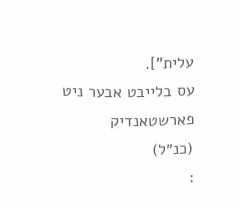עלית"].
עס בלייבט אבער ניט פארשטאנדיק
(כנ״ל)
: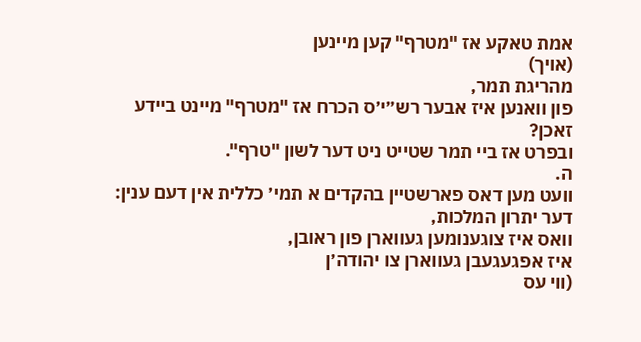אמת טאקע אז "מטרף" קען מיינען
(אויך)
מהריגת תמר,
פון וואנען איז אבער רש״י׳ס הכרח אז "מטרף" מיינט ביידע זאכן?
ובפרט אז ביי תמר שטייט ניט דער לשון "טרף".
ה.
וועט מען דאס פארשטיין בהקדים א תמי׳ כללית אין דעם ענין: דער יתרון המלכות,
וואס איז צוגענומען געווארן פון ראובן,
איז אפגעגעבן געווארן צו יהודה׳ן
(ווי עס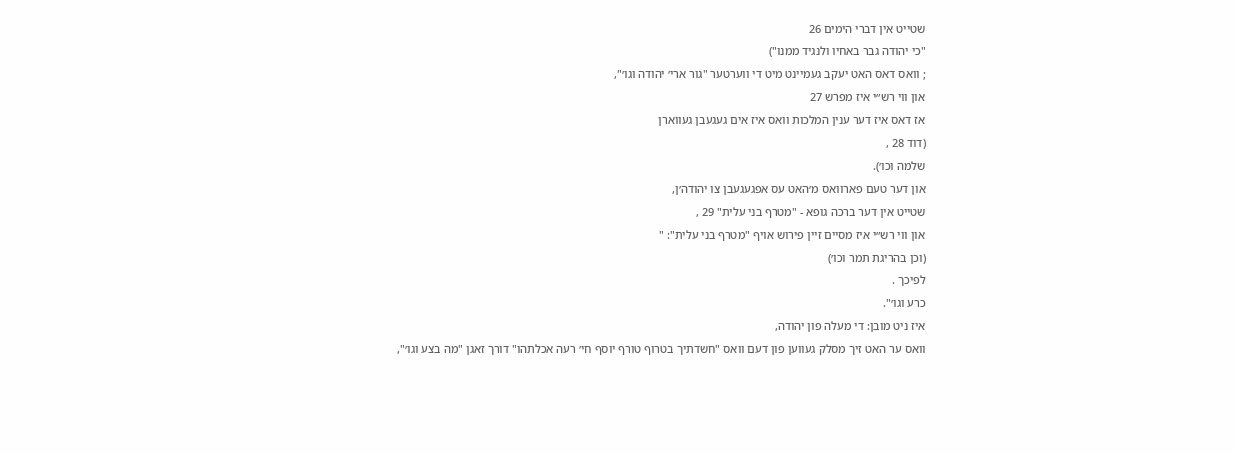שטייט אין דברי הימים 26
"כי יהודה גבר באחיו ולנגיד ממנו")
; וואס דאס האט יעקב געמיינט מיט די ווערטער "גור ארי׳ יהודה וגו׳",
און ווי רש״י איז מפרש 27
אז דאס איז דער ענין המלכות וואס איז אים געגעבן געווארן
(דוד 28 ,
שלמה וכו׳).
און דער טעם פארוואס מ׳האט עס אפגעגעבן צו יהודה׳ן,
שטייט אין דער ברכה גופא - "מטרף בני עלית" 29 ,
און ווי רש״י איז מסיים זיין פירוש אויף "מטרף בני עלית": "
(וכן בהריגת תמר וכו׳)
לפיכך .
כרע וגו׳".
איז ניט מובן: די מעלה פון יהודה,
וואס ער האט זיך מסלק געווען פון דעם וואס "חשדתיך בטרוף טורף יוסף חי׳ רעה אכלתהו" דורך זאגן "מה בצע וגו׳",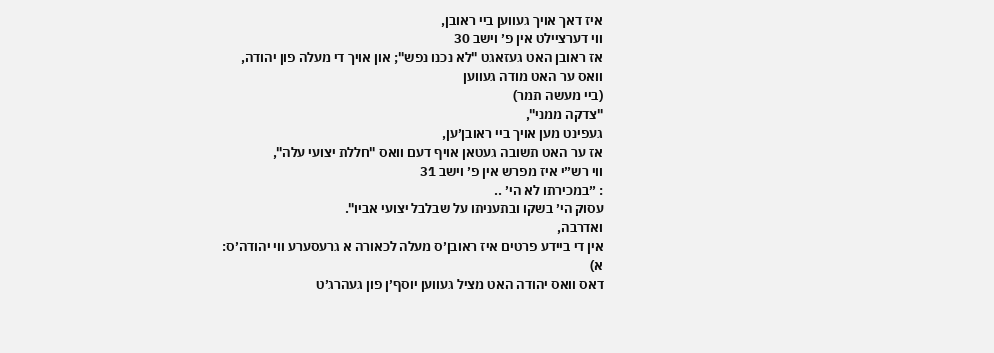איז דאך אויך געווען ביי ראובן,
ווי דערציילט אין פ׳ וישב 30
אז ראובן האט געזאגט "לא נכנו נפש"; און אויך די מעלה פון יהודה,
וואס ער האט מודה געווען
(ביי מעשה תמר)
"צדקה ממני",
געפינט מען אויך ביי ראובן׳ען,
אז ער האט תשובה געטאן אויף דעם וואס "חללת יצועי עלה",
ווי רש״י איז מפרש אין פ׳ וישב 31
: ״במכירתו לא הי׳ ..
עסוק הי׳ בשקו ובתעניתו על שבלבל יצועי אביו".
ואדרבה,
אין די ביידע פרטים איז ראובן׳ס מעלה לכאורה א גרעסערע ווי יהודה׳ס:
א)
דאס וואס יהודה האט מציל געווען יוסף׳ן פון געהרג׳ט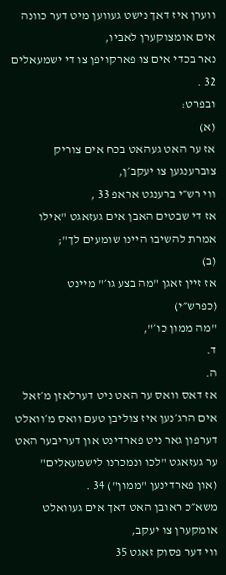ווערן איז דאך נישט געווען מיט דער כוונה אים אומצוקערן לאביו,
נאר בכדי אים צו פארקויפן צו די ישמעאלים 32 .
ובפרט:
(א)
אז ער האט געהאט בכח אים צוריק צוברענגען צו יעקב׳ן,
ווי רש״י ברענגט אראפ 33 ,
אז די שבטים האבן אים געזאגט "אילו אמרת להשיבו היינו שומעים לך";
(ב)
אז זיין זאגן "מה בצע גו׳" מיינט
(כפרש״י)
"מה ממון כו׳",
ד.
ה.
אז דאס וואס ער האט ניט דערלאזן מ׳זאל אים הרג׳נען איז צוליבן טעם וואס מ׳וואלט דערפון גאר ניט פארדינט און דעריבער האט ער געזאגט "לכו ונמכרנו לישמעאלים"
(און פארדינען "ממון") 34 .
משא״כ ראובן האט דאך אים געוואלט אומקערן צו יעקב,
ווי דער פסוק זאגט 35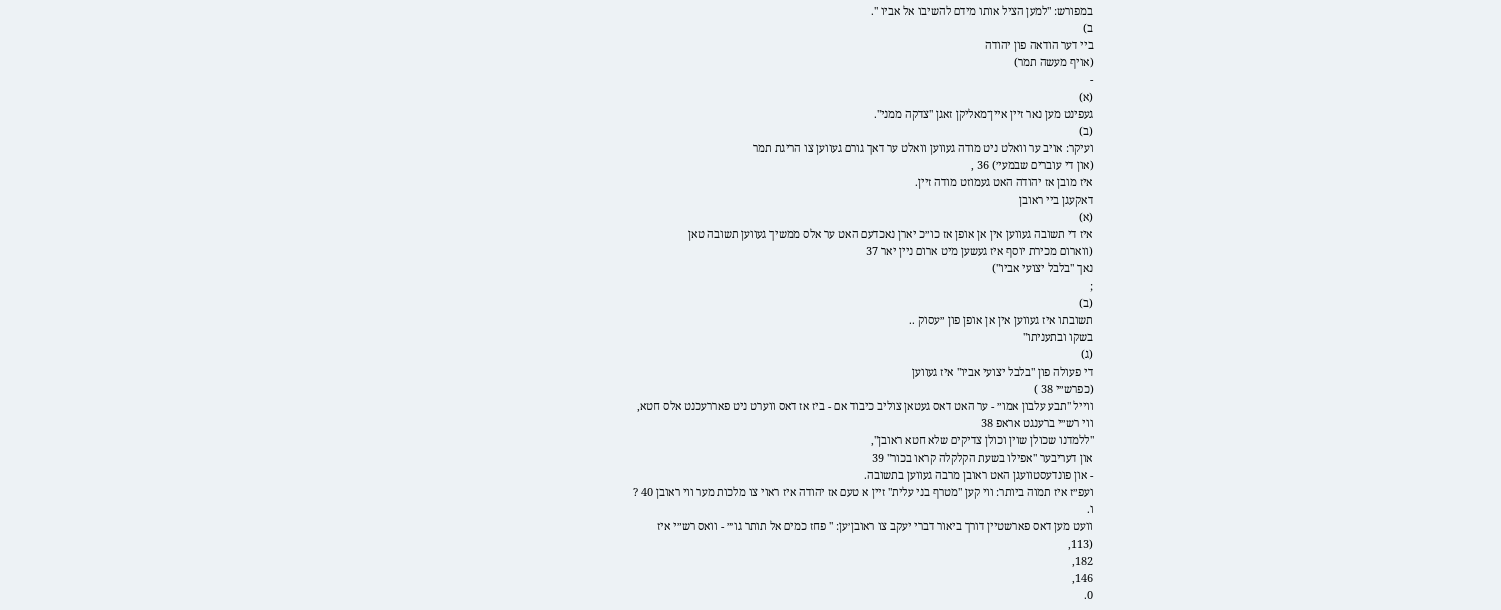במפורש: "למען הציל אותו מידם להשיבו אל אביו ".
ב)
ביי דער הודאה פון יהודה
(אויף מעשה תמר)
-
(א)
געפינט מען נאר זיין איין־מאליקן זאגן "צדקה ממני".
(ב)
ועיקר: אויב ער וואלט ניט מודה געווען וואלט ער דאך גורם געווען צו הריגת תמר
(און די עוברים שבמעי׳) 36 ,
איז מובן אז יהודה האט געמוזט מודה זיין.
דאקעגן ביי ראובן
(א)
איז די תשובה געווען אין אן אופן אז כו״כ יארן נאכדעם האט ער אלס ממשיך געווען תשובה טאן
(ווארום מכירת יוסף איז געשען מיט ארום ניין יאר 37
נאך "בלבל יצועי אביו")
;
(ב)
תשובתו איז געווען אין אן אופן פון ״עסוק ..
בשקו ובתעניתו"
(ג)
די פעולה פון "בלבל יצועי אביו" איז געווען
(כפרש״י 38 )
ווייל "תבע עלבון אמו״ - ער האט דאס געטאן צוליב כיבוד אם - ביז אז דאס ווערט ניט פאררעכנט אלס חטא,
ווי רש״י ברענגט אראפ 38
"ללמדנו שכולן שוין וכולן צדיקים שלא חטא ראובן",
און דעריבער "אפילו בשעת הקלקלה קראו בכור" 39
- און פונדעסטוועגן האט ראובן מרבה געווען בתשובה.
ועפ״ז איז תמוה ביותר: ווי קען "מטרף בני עלית" זיין א טעם אז יהודה איז ראוי צו מלכות מער ווי ראובן 40 ?
ו.
וועט מען דאס פארשטיין דורך ביאור דברי יעקב צו ראובן׳ען: " פחז כמים אל תותר גו׳״ - וואס רש״י איז
(113,
182,
146,
0.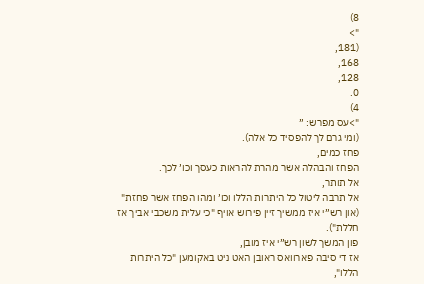8)
">
(181,
168,
128,
0.
4)
">עס מפרש: ״
(ומי גרם לך להפסיד כל אלה).
פחז כמים,
הפחז והבהלה אשר מהרת להראות כעסך וכו׳ לכך.
אל תותר,
אל תרבה ליטול כל היתרות הללו וכו׳ ומהו הפחז אשר פחזת"
(און רש״י איז ממשיך זיין פירוש אויף "כי עלית משכבי אביך אז חללת").
פון המשך לשון רש״י איז מובן,
אז די סיבה פארוואס ראובן האט ניט באקומען "כל היתרות הללו",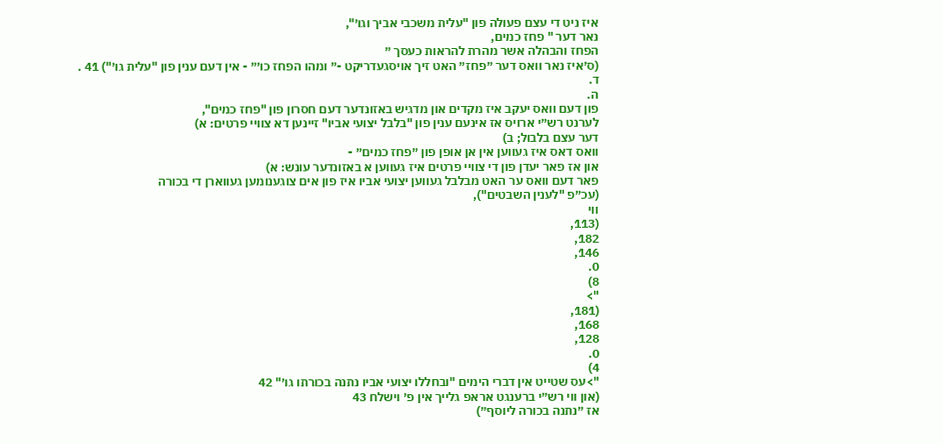איז ניט די עצם פעולה פון "עלית משכבי אביך וגו׳",
נאר דער " פחז כמים,
הפחז והבהלה אשר מהרת להראות כעסך ״
(ס׳איז נאר וואס דער ״פחז״ האט זיך אויסגעדריקט -״ ומהו הפחז כו׳״ - אין דעם ענין פון "עלית גו׳") 41 .
ד.
ה.
פון דעם וואס יעקב איז מקדים און מדגיש באזונדער דעם חסרון פון "פחז כמים",
לערנט רש״י ארויס אז אינעם ענין פון "בלבל יצועי אביו" זיינען דא צוויי פרטים: א)
דער עצם בלבול; ב)
וואס דאס איז געווען אין אן אופן פון ״פחז כמים״ -
און אז פאר יעדן פון די צוויי פרטים איז געווען א באזונדער עונש: א)
פאר דעם וואס ער האט מבלבל געווען יצועי אביו איז פון אים צוגענומען געווארן די בכורה
(עכ״פ "לענין השבטים"),
ווי
(113,
182,
146,
0.
8)
">
(181,
168,
128,
0.
4)
">עס שטייט אין דברי הימים "ובחללו יצועי אביו נתנה בכורתו גו׳" 42
(און ווי רש״י ברענגט אראפ גלייך אין פ׳ וישלח 43
אז ״נתנה בכורה ליוסף״)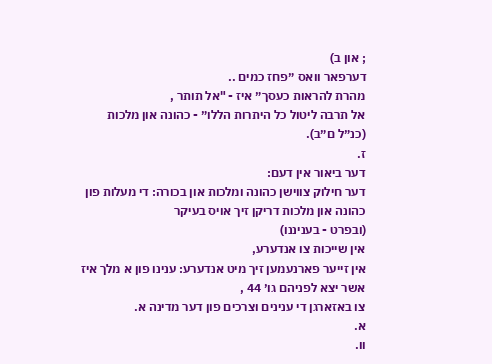; און ב)
דערפאר וואס ״פחז כמים ..
מהרת להראות כעסך״ איז - "אל תותר ,
אל תרבה ליטול כל היתרות הללו״ - כהונה און מלכות
(כנ״ל ם״ב).
ז.
דער ביאור אין דעם:
דער חילוק צווישן כהונה ומלכות און בכורה: די מעלות פון כהונה און מלכות דריקן זיך אויס בעיקר
(ובפרט - בעניננו)
אין שייכות צו אנדערע,
אין זייער פארנעמען זיך מיט אנדערע: ענינו פון א מלך איז אשר יצא לפניהם גו׳ 44 ,
צו באזארגן די ענינים וצרכים פון דער מדינה א.
א.
וו.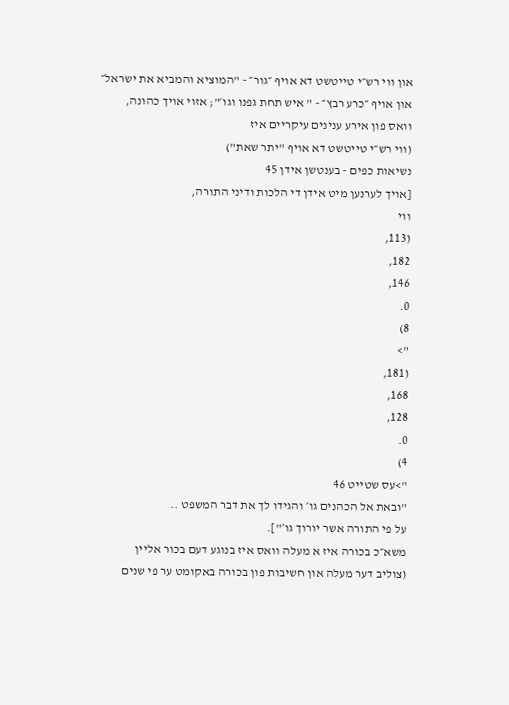און ווי רש״י טייטשט דא אויף ״גור״ - "המוציא והמביא את ישראל״ און אויף ״כרע רבץ״ - " איש תחת גפנו וגו׳"; אזוי אויך כהונה,
וואס פון אירע ענינים עיקריים איז
(ווי רש״י טייטשט דא אויף "יתר שאת")
נשיאות כפים - בענטשן אידן 45
[אויך לערנען מיט אידן די הלכות ודיני התורה,
ווי
(113,
182,
146,
0.
8)
">
(181,
168,
128,
0.
4)
">עס שטייט 46
"ובאת אל הכהנים גו׳ והגידו לך את דבר המשפט ..
על פי התורה אשר יורוך גו׳"].
משא״כ בכורה איז א מעלה וואס איז בנוגע דעם בכור אליין
(צוליב דער מעלה און חשיבות פון בכורה באקומט ער פי שנים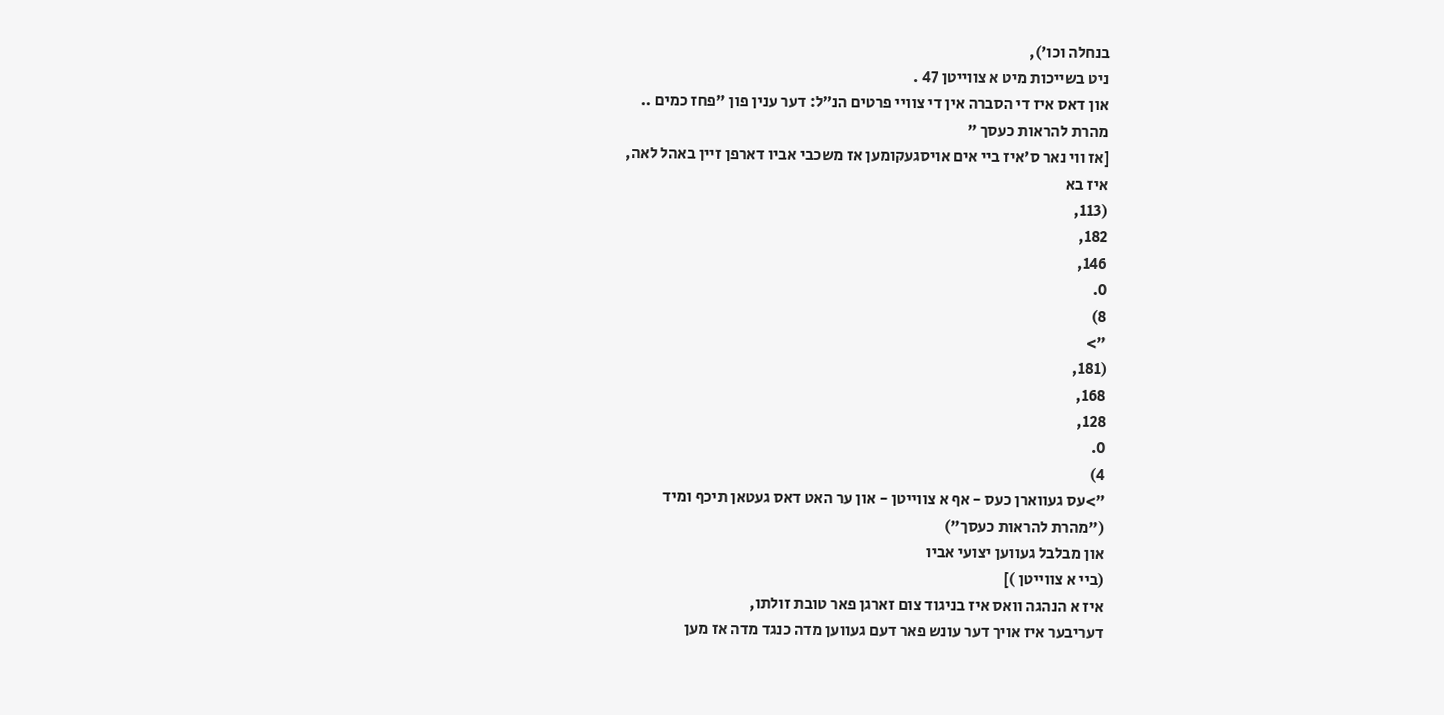בנחלה וכו׳),
ניט בשייכות מיט א צווייטן 47 .
און דאס איז די הסברה אין די צוויי פרטים הנ״ל: דער ענין פון "פחז כמים ..
מהרת להראות כעסך "
[אז ווי נאר ס׳איז ביי אים אויסגעקומען אז משכבי אביו דארפן זיין באהל לאה,
איז בא
(113,
182,
146,
0.
8)
">
(181,
168,
128,
0.
4)
">עס געווארן כעס - אף א צווייטן - און ער האט דאס געטאן תיכף ומיד
("מהרת להראות כעסך")
און מבלבל געווען יצועי אביו
(ביי א צווייטן )]
איז א הנהגה וואס איז בניגוד צום זארגן פאר טובת זולתו,
דעריבער איז אויך דער עונש פאר דעם געווען מדה כנגד מדה אז מען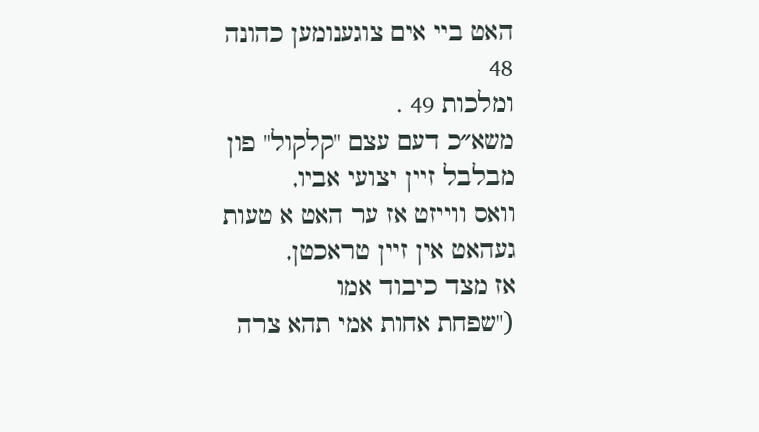האט ביי אים צוגענומען כהונה 48
ומלכות 49 .
משא״כ דעם עצם "קלקול" פון מבלבל זיין יצועי אביו,
וואס ווייזט אז ער האט א טעות געהאט אין זיין טראכטן,
אז מצד כיבוד אמו
("שפחת אחות אמי תהא צרה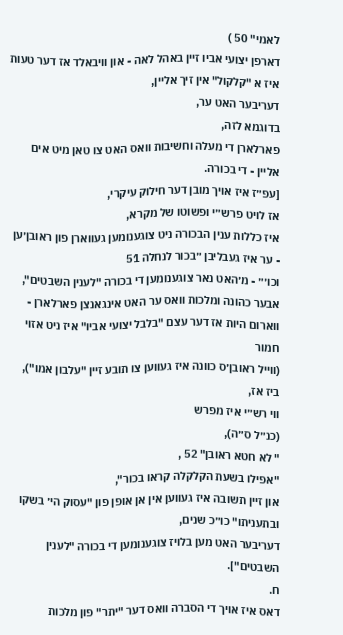לאמי" 50 )
דארפן יצועי אביו זיין באהל לאה - און וויבאלד אז דער טעות איז א "קלקול" אין זיך אליין,
דעריבער האט ער,
בדוגמא לזה,
פארלארן די מעלה וחשיבות וואס האט צו טאן מיט אים אליין - די בכורה.
[עפ״ז איז אויך מובן דער חילוק עיקרי,
אז לויט פרש״י ופשוטו של מקרא,
איז כללות ענין הבכורה ניט צוגענומען געווארן פון ראובן׳ען - ער איז געבליבן ״בכור לנחלה 51
וכו׳״ - מ׳האט נאר צוגענומען די בכורה "לענין השבטים",
אבער כהונה ומלכות וואס ער האט אינגאנצן פארלארן -
ווארום היות אז דער עצם "בלבל יצועי אביו" איז ניט אזוי חמור
(ווייל ראובן׳ס כוונה איז געווען צו תובע זיין "עלבון אמו"),
ביז אז,
ווי רש״י איז מפרש
(כנ״ל ס״ה),
" לא חטא ראובן" 52 ,
"אפילו בשעת הקלקלה קראו בכור",
און זיין תשובה איז געווען אין אן אופן פון "עסוק הי׳ בשקו ובתעניתו" כו״כ שנים,
דעריבער האט מען בלויז צוגענומען די בכורה "לענין השבטים"].
ח.
דאס איז אויך די הסברה וואס דער "יתר" פון מלכות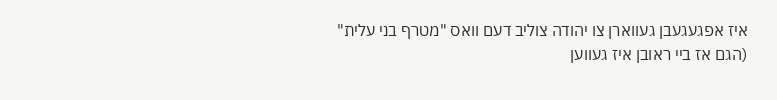איז אפגעגעבן געווארן צו יהודה צוליב דעם וואס "מטרף בני עלית"
(הגם אז ביי ראובן איז געווען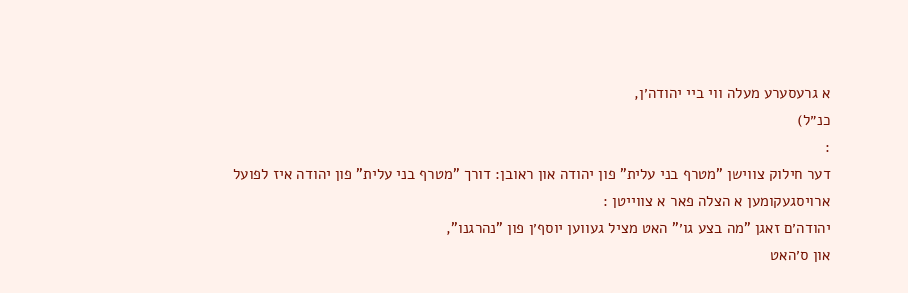א גרעסערע מעלה ווי ביי יהודה׳ן,
כנ״ל)
:
דער חילוק צווישן "מטרף בני עלית" פון יהודה און ראובן: דורך "מטרף בני עלית" פון יהודה איז לפועל ארויסגעקומען א הצלה פאר א צווייטן :
יהודה׳ם זאגן "מה בצע גו׳" האט מציל געווען יוסף׳ן פון "נהרגנו",
און ס׳האט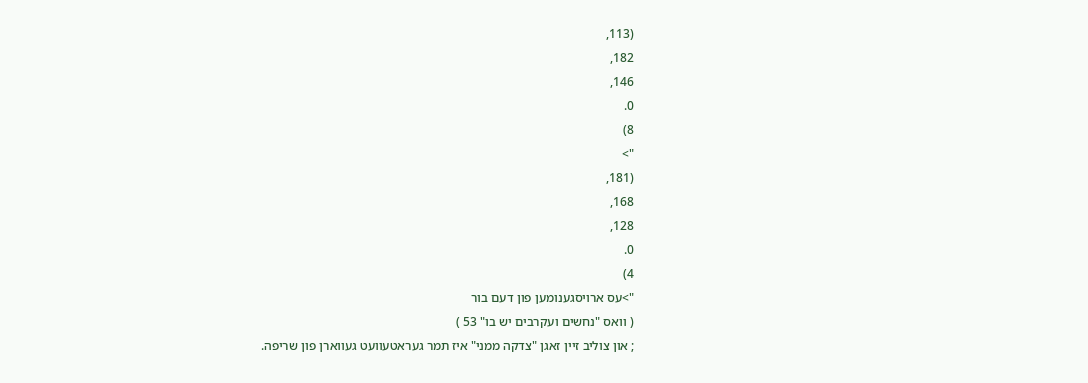(113,
182,
146,
0.
8)
">
(181,
168,
128,
0.
4)
">עס ארויסגענומען פון דעם בור
( וואס "נחשים ועקרבים יש בו" 53 )
; און צוליב זיין זאגן "צדקה ממני" איז תמר געראטעוועט געווארן פון שריפה.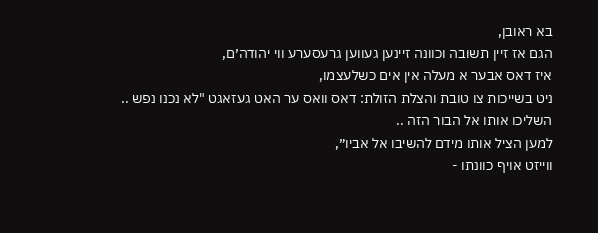בא ראובן,
הגם אז זיין תשובה וכוונה זיינען געווען גרעסערע ווי יהודה׳ם,
איז דאס אבער א מעלה אין אים כשלעצמו,
ניט בשייכות צו טובת והצלת הזולת: דאס וואס ער האט געזאגט "לא נכנו נפש ..
השליכו אותו אל הבור הזה ..
למען הציל אותו מידם להשיבו אל אביו״,
ווייזט אויף כוונתו -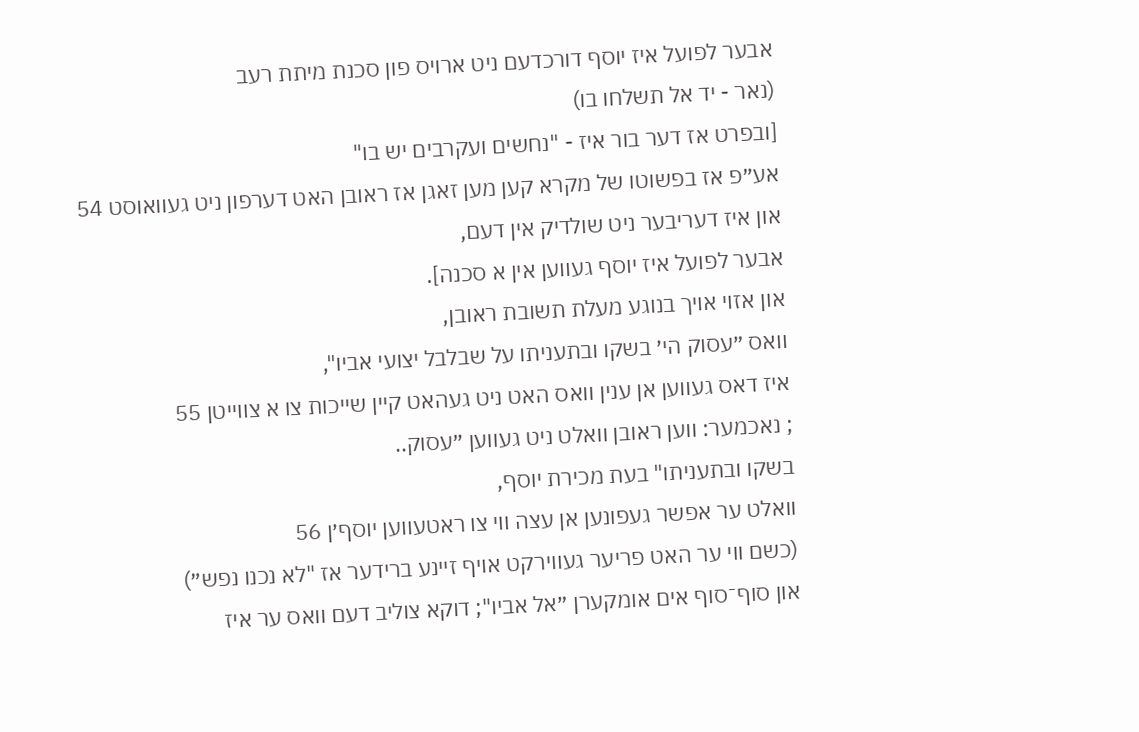אבער לפועל איז יוסף דורכדעם ניט ארויס פון סכנת מיתת רעב
(נאר - יד אל תשלחו בו)
[ובפרט אז דער בור איז - "נחשים ועקרבים יש בו"
אע״פ אז בפשוטו של מקרא קען מען זאגן אז ראובן האט דערפון ניט געוואוסט 54
און איז דעריבער ניט שולדיק אין דעם,
אבער לפועל איז יוסף געווען אין א סכנה].
און אזוי אויך בנוגע מעלת תשובת ראובן,
וואס ״עסוק הי׳ בשקו ובתעניתו על שבלבל יצועי אביו",
איז דאס געווען אן ענין וואס האט ניט געהאט קיין שייכות צו א צווייטן 55
; נאכמער: ווען ראובן וואלט ניט געווען ״עסוק..
בשקו ובתעניתו" בעת מכירת יוסף,
וואלט ער אפשר געפונען אן עצה ווי צו ראטעווען יוסף׳ן 56
(כשם ווי ער האט פריער געווירקט אויף זיינע ברידער אז "לא נכנו נפש״)
און סוף־סוף אים אומקערן ״אל אביו"; דוקא צוליב דעם וואס ער איז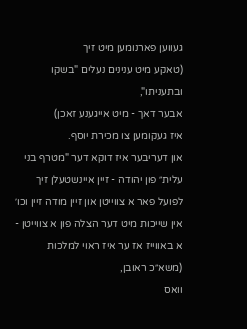געווען פארנומען מיט זיך
(טאקע מיט ענינים נעלים "בשקו ובתעניתו",
אבער דאך - מיט אייגענע זאכן)
איז געקומען צו מכירת יוסף.
און דעריבער איז דוקא דער "מטרף בני עלית״ פון יהודה - זיין איינשטעלן זיך לפועל פאר א צווייטן און זיין מודה זיין וכו׳ אין שייכות מיט דער הצלה פון א צווייטן - א באווייז אז ער איז ראוי למלכות
(משא״כ ראובן,
וואס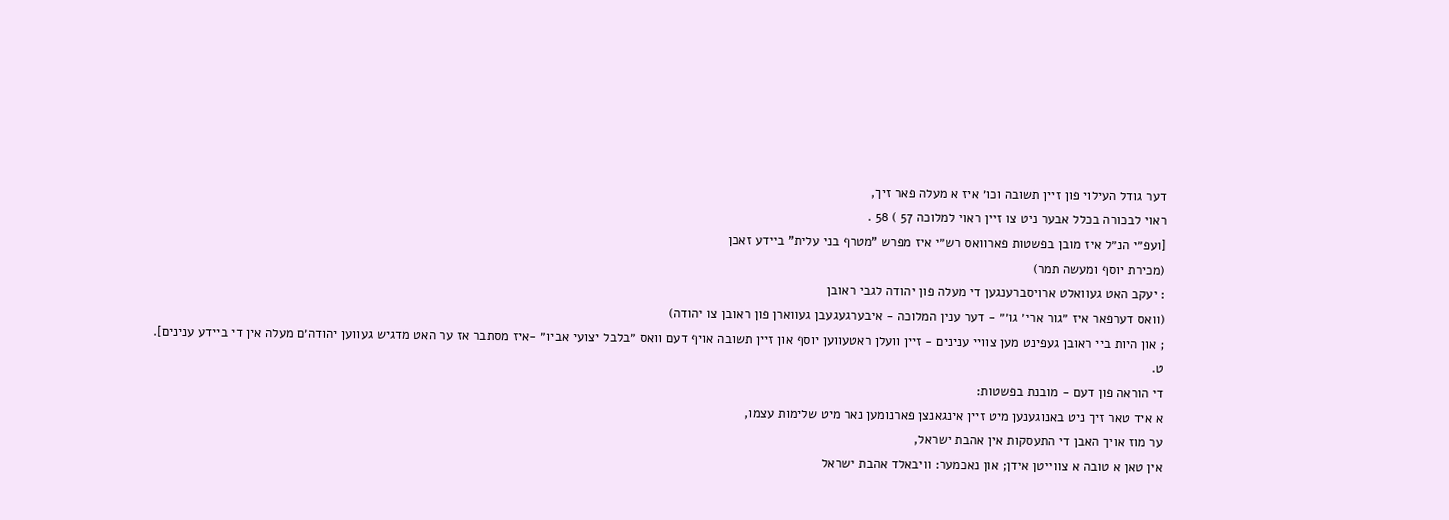דער גודל העילוי פון זיין תשובה וכו׳ איז א מעלה פאר זיך,
ראוי לבכורה בכלל אבער ניט צו זיין ראוי למלוכה 57 ) 58 .
[ועפ״י הנ״ל איז מובן בפשטות פארוואס רש״י איז מפרש "מטרף בני עלית" ביידע זאכן
(מכירת יוסף ומעשה תמר)
: יעקב האט געוואלט ארויסברענגען די מעלה פון יהודה לגבי ראובן
(וואס דערפאר איז ״גור ארי׳ גו׳״ - דער ענין המלוכה - איבערגעגעבן געווארן פון ראובן צו יהודה)
; און היות ביי ראובן געפינט מען צוויי ענינים - זיין וועלן ראטעווען יוסף און זיין תשובה אויף דעם וואס ״בלבל יצועי אביו״ -איז מסתבר אז ער האט מדגיש געווען יהודה׳ם מעלה אין די ביידע ענינים].
ט.
די הוראה פון דעם - מובנת בפשטות:
א איד טאר זיך ניט באנוגענען מיט זיין אינגאנצן פארנומען נאר מיט שלימות עצמו,
ער מוז אויך האבן די התעסקות אין אהבת ישראל,
אין טאן א טובה א צווייטן אידן; און נאכמער: וויבאלד אהבת ישראל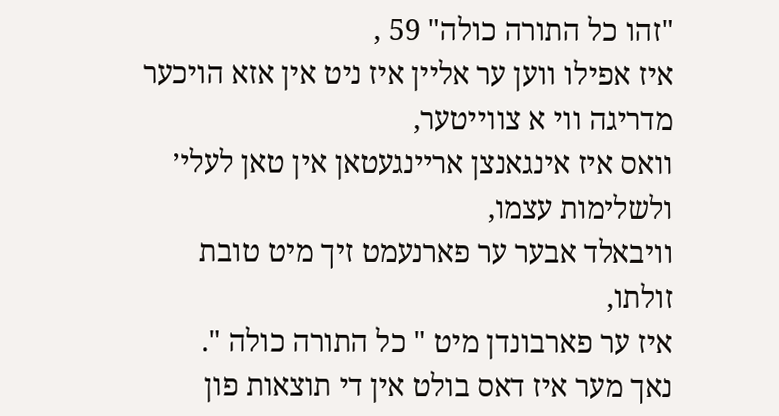"זהו כל התורה כולה" 59 ,
איז אפילו ווען ער אליין איז ניט אין אזא הויכער מדריגה ווי א צווייטער,
וואס איז אינגאנצן אריינגעטאן אין טאן לעלי׳ ולשלימות עצמו,
וויבאלד אבער ער פארנעמט זיך מיט טובת זולתו,
איז ער פארבונדן מיט " כל התורה כולה ".
נאך מער איז דאס בולט אין די תוצאות פון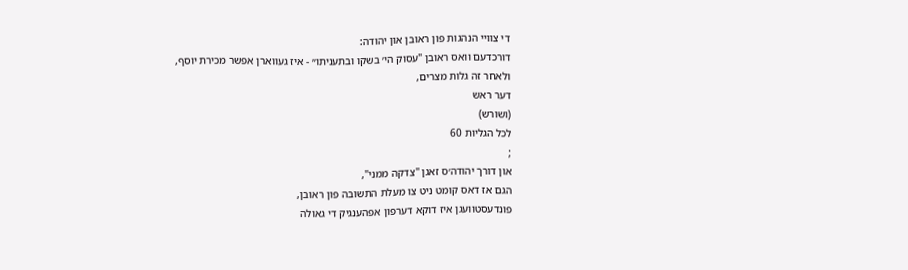די צוויי הנהגות פון ראובן און יהודה:
דורכדעם וואס ראובן "עסוק הי׳ בשקו ובתעניתו״ - איז געווארן אפשר מכירת יוסף,
ולאחר זה גלות מצרים,
דער ראש
(ושורש)
לכל הגליות 60
;
און דורך יהודה׳ס זאגן "צדקה ממני",
הגם אז דאס קומט ניט צו מעלת התשובה פון ראובן,
פונדעסטוועגן איז דוקא דערפון אפהענגיק די גאולה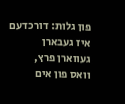פון גלות: דורכדעם איז געבארן געווארן פרץ,
וואס פון אים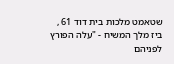שטאמט מלכות בית דוד 61 ,
ביז מלך המשיח - "עלה הפורץ לפניהם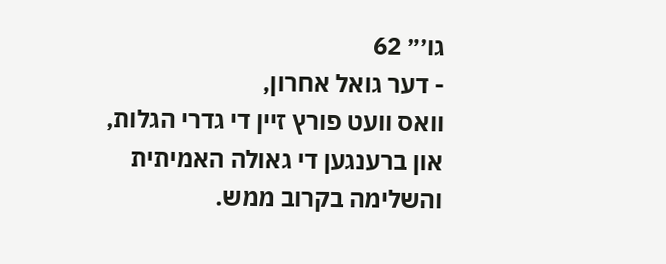גו׳״ 62
- דער גואל אחרון,
וואס וועט פורץ זיין די גדרי הגלות,
און ברענגען די גאולה האמיתית והשלימה בקרוב ממש.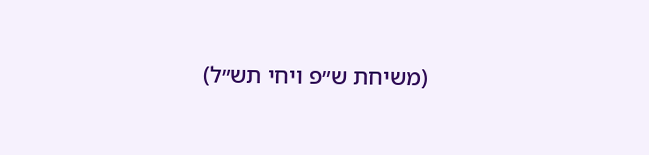(משיחת ש״פ ויחי תש״ל)